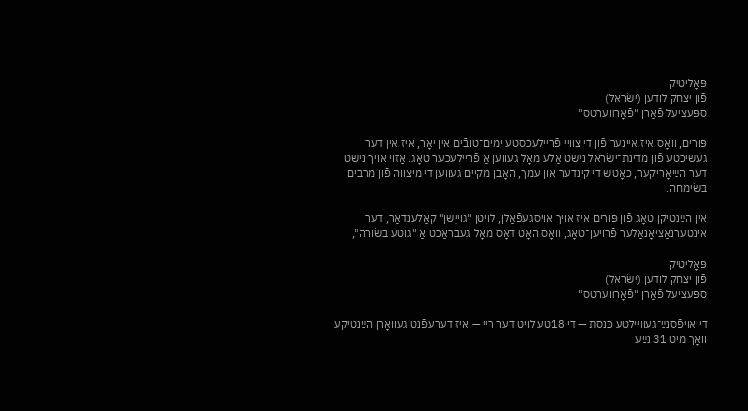פּאָליטיק
פֿון יצחק לודען (ישׂראל)
ספּעציעל פֿאַרן "פֿאָרװערטס"

פּורים, וואָס איז איינער פֿון די צוויי פֿריילעכסטע ימים־טובֿים אין יאָר, איז אין דער געשיכטע פֿון מדינת־ישׂראל נישט אַלע מאָל געווען אַ פֿריילעכער טאָג. אַזוי אויך נישט דער הײַיאָריקער, כאָטש די קינדער און עמך, האָבן מקיים געווען די מיצווה פֿון מרבים בשׂימחה.

אין הײַנטיקן טאָג פֿון פּורים איז אויך אויסגעפֿאַלן, לויטן "גוייִשן" קאַלענדאַר, דער אינטערנאַציאָנאַלער פֿרויען־טאָג, וואָס האָט דאָס מאָל געבראַכט אַ "גוטע בשׂורה",

פּאָליטיק
פֿון יצחק לודען (ישׂראל)
ספּעציעל פֿאַרן "פֿאָרװערטס"

די אויפֿסנײַ־געוויילטע כּנסת — די 18טע לויט דער ריי — איז דערעפֿנט געוואָרן הײַנטיקע וואָך מיט 31 נײַע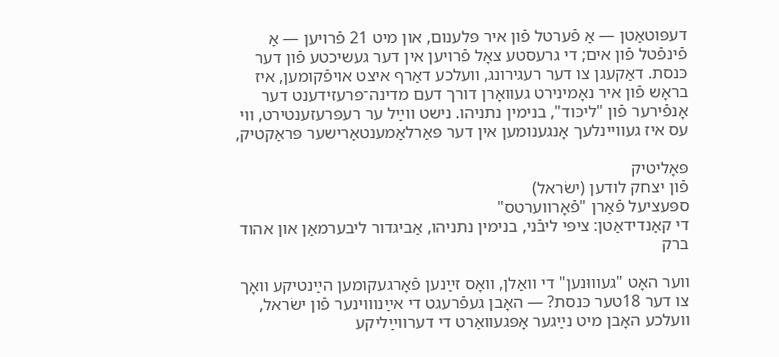דעפּוטאַטן — אַ פֿערטל פֿון איר פּלענום, און מיט 21 פֿרויען — אַ פֿינפֿטל פֿון אים; די גרעסטע צאָל פֿרויען אין דער געשיכטע פֿון דער כּנסת. דאַקעגן צו דער רעגירונג, וועלכע דאַרף איצט אויפֿקומען, איז בראָש פֿון איר נאָמינירט געוואָרן דורך דעם מדינה־פּרעזידענט דער אָנפֿירער פֿון "ליכּוד", בנימין נתניהו. נישט ווײַל ער רעפּרעזענטירט, ווי עס איז געוויינלעך אָנגענומען אין דער פּאַרלאַמענטאַרישער פּראַקטיק,

פּאָליטיק
פֿון יצחק לודען (ישׂראל)
ספּעציעל פֿאַרן "פֿאָרװערטס"
די קאַנדידאַטן: ציפּי ליבֿני, בנימין נתניהו, אַביגדור ליבערמאַן און אהוד ברק

ווער האָט "געוווּנען" די וואַלן, וואָס זײַנען פֿאָרגעקומען הײַנטיקע וואָך צו דער 18טער כּנסת? — האָבן געפֿרעגט די אײַנוווינער פֿון ישׂראל, וועלכע האָבן מיט נײַגער אָפּגעוואַרט די דערווײַליקע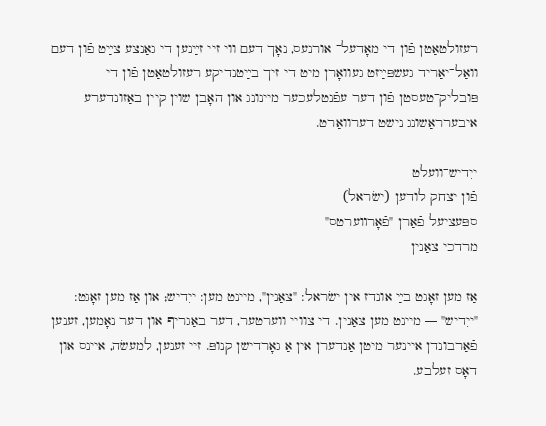רעזולטאַטן פֿון די מאָדעל־ אורנעס, נאָך דעם ווי זיי זײַנען די גאַנצע צײַט פֿון דעם וואַל־יאַריד געשפּײַזט געוואָרן מיט די זיך בײַטנדיקע רעזולטאַטן פֿון די פּובליק־טעסטן פֿון דער עפֿנטלעכער מיינונג און האָבן שוין קיין באַזונדערע איבערראַשונג נישט דערוואַרט.

ייִדיש־וועלט
פֿון יצחק לודען (ישׂראל)
ספּעציעל פֿאַרן "פֿאָרװערטס"
מרדכי צאַנין

אַז מען זאָגט בײַ אונדז אין ישׂראל: "צאַנין", מיינט מען: ייִדיש; און אַז מען זאָגט: "ייִדיש" — מיינט מען צאַנין. די צוויי ווערטער, דער באַגריף און דער נאָמען, זענען פֿאַרבונדן איינער מיטן אַנדערן אין אַ גאָרדישן קנופּ. זיי זענען, למעשׂה, איינס און דאָס זעלבע.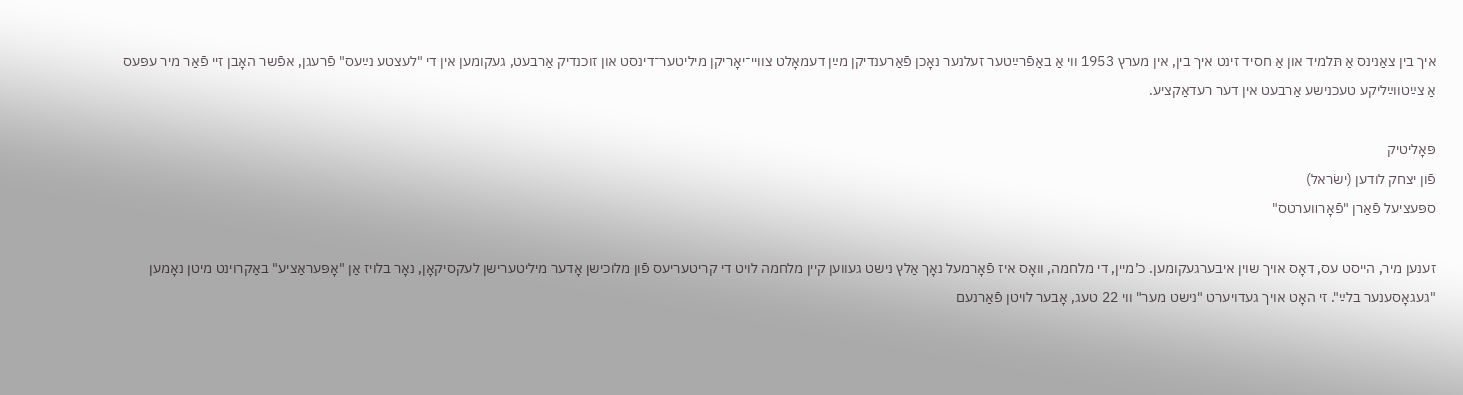איך בין צאַנינס אַ תּלמיד און אַ חסיד זינט איך בין, אין מערץ 1953 ווי אַ באַפֿרײַטער זעלנער נאָכן פֿאַרענדיקן מײַן דעמאָלט צוויי־יאָריקן מיליטער־דינסט און זוכנדיק אַרבעט, געקומען אין די "לעצטע נײַעס" פֿרעגן, אפֿשר האָבן זיי פֿאַר מיר עפּעס אַ צײַטווײַליקע טעכנישע אַרבעט אין דער רעדאַקציע.

פּאָליטיק
פֿון יצחק לודען (ישׂראל)
ספּעציעל פֿאַרן "פֿאָרװערטס"

זענען מיר, הייסט עס, דאָס אויך שוין איבערגעקומען. כ’מיין, די מלחמה, וואָס איז פֿאָרמעל נאָך אַלץ נישט געווען קיין מלחמה לויט די קריטעריעס פֿון מלוכישן אָדער מיליטערישן לעקסיקאָן, נאָר בלויז אַן "אָפּעראַציע" באַקרוינט מיטן נאָמען "געגאָסענער בלײַ". זי האָט אויך געדויערט "נישט מער" ווי 22 טעג, אָבער לויטן פֿאַרנעם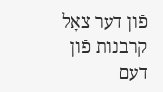פֿון דער צאָל קרבנות פֿון דעם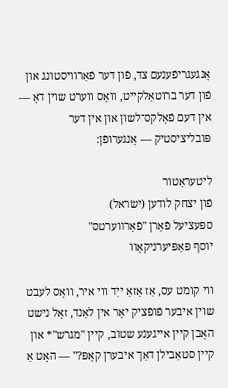אָנגעגריפֿענעם צד, פֿון דער פֿאַרוויסטונג און פֿון דער ברוטאַלקייט, וואָס ווערט שוין דאָ — אין דעם פֿאָלקס־לשון און אין דער פּובליציסטיק — אָנגערופֿן:

ליטעראַטור
פֿון יצחק לודען (ישׂראל)
ספּעציעל פֿאַרן "פֿאָרװערטס"
יוסף פּאַפּיערניקאָוו

ווי קומט עס, אַז אַזאַ ייִד ווי איר, וואָס לעבט שוין איבער פֿופֿציק יאָר אין לאַנד, זאָל נישט האָבן קיין אייגענע שטוב, קיין "מגרש"* און קיין סטאַבילן דאַך איבערן קאָפּ?" — האָט אַ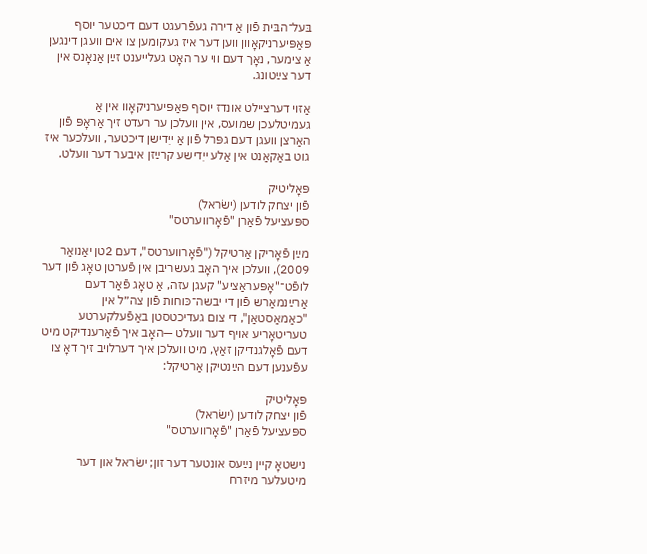בּעל־הבּית פֿון אַ דירה געפֿרעגט דעם דיכטער יוסף פּאַפּיערניקאָוון ווען דער איז געקומען צו אים וועגן דינגען אַ צימער, נאָך דעם ווי ער האָט געלייענט זײַן אַנאָנס אין דער צײַטונג.

אַזוי דערציילט אונדז יוסף פּאַפּיערניקאָוו אין אַ געמיטלעכן שמועס, אין וועלכן ער רעדט זיך אַראָפּ פֿון האַרצן וועגן דעם גפּרל פֿון אַ ייִדישן דיכטער, וועלכער איז גוט באַקאַנט אין אַלע ייִדישע קרײַזן איבער דער וועלט.

פּאָליטיק
פֿון יצחק לודען (ישׂראל)
ספּעציעל פֿאַרן "פֿאָרװערטס"

מײַן פֿאָריקן אַרטיקל ("פֿאָרווערטס", דעם 2טן יאַנואַר 2009), וועלכן איך האָב געשריבן אין פֿערטן טאָג פֿון דער לופֿט־"אָפּעראַציע" קעגן עזה, אַ טאָג פֿאַר דעם אַרײַנמאַרש פֿון די יבשה־כּוחות פֿון צה״ל אין "כאַמאַסטאַן", די צום געדיכטסטן באַפֿעלקערטע טעריטאָריע אויף דער וועלט —האָב איך פֿאַרענדיקט מיט דעם פֿאָלגנדיקן זאַץ, מיט וועלכן איך דערלויב זיך דאָ צו עפֿענען דעם הײַנטיקן אַרטיקל:

פּאָליטיק
פֿון יצחק לודען (ישׂראל)
ספּעציעל פֿאַרן "פֿאָרװערטס"

נישטאָ קיין נײַעס אונטער דער זון; ישׂראל און דער מיטעלער מיזרח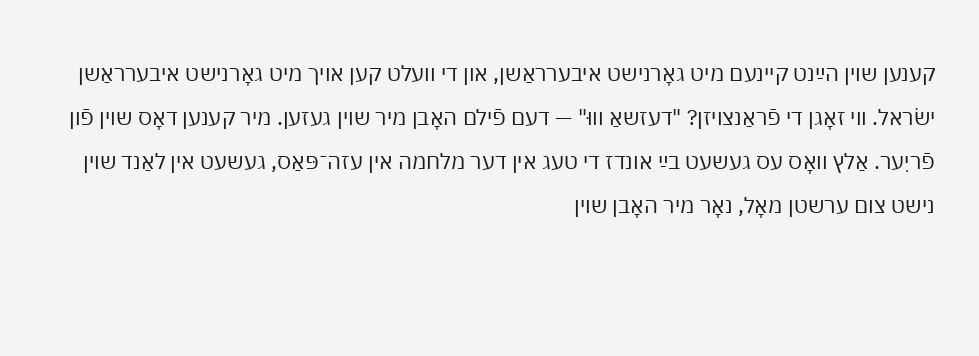קענען שוין הײַנט קיינעם מיט גאָרנישט איבערראַשן, און די וועלט קען אויך מיט גאָרנישט איבערראַשן ישׂראל. ווי זאָגן די פֿראַנצויזן? "דעזשאַ וווּ" — דעם פֿילם האָבן מיר שוין געזען. מיר קענען דאָס שוין פֿון פֿריִער. אַלץ וואָס עס געשעט בײַ אונדז די טעג אין דער מלחמה אין עזה־פּאַס, געשעט אין לאַנד שוין נישט צום ערשטן מאָל, נאָר מיר האָבן שוין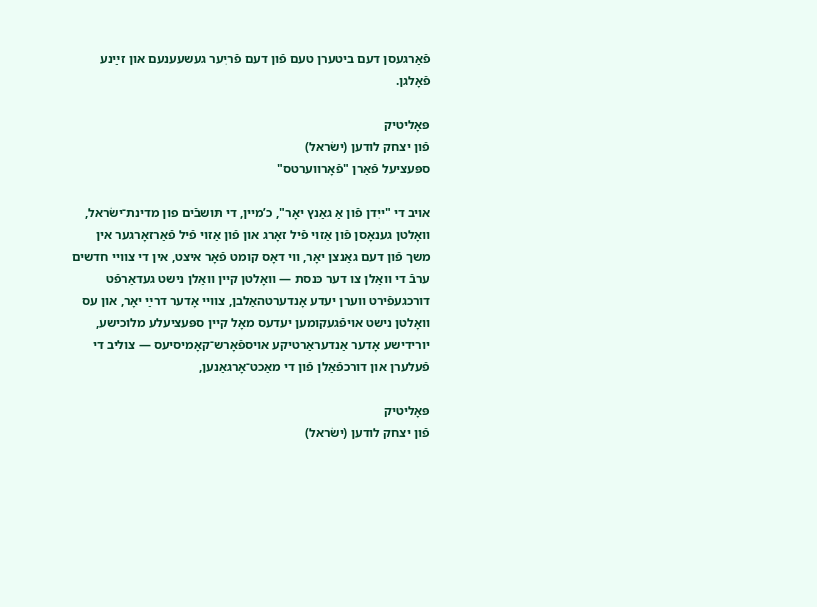פֿאַרגעסן דעם ביטערן טעם פֿון דעם פֿריִער געשעענעם און זײַנע פֿאָלגן.

פּאָליטיק
פֿון יצחק לודען (ישׂראל)
ספּעציעל פֿאַרן "פֿאָרװערטס"

אויב די "ייִדן פֿון אַ גאַנץ יאָר", כ’מיין, די תּושבֿים פון מדינת־ישׂראל, וואָלטן גענאָסן פֿון אַזוי פֿיל זאָרג און פֿון אַזוי פֿיל פֿאַרזאָרגער אין משך פֿון דעם גאַנצן יאָר, ווי דאָס קומט פֿאָר איצט, אין די צוויי חדשים ערבֿ די וואַלן צו דער כּנסת — וואָלטן קיין וואַלן נישט געדאַרפֿט דורכגעפֿירט ווערן יעדע אָנדערטהאַלבן, צוויי אָדער דרײַ יאָר, און עס וואָלטן נישט אויפֿגעקומען יעדעס מאָל קיין ספּעציעלע מלוכישע, יורידישע אָדער אַנדעראַרטיקע אויספֿאָרש־קאָמיסיעס — צוליב די פֿעלערן און דורכפֿאַלן פֿון די מאַכט־אָרגאַנען,

פּאָליטיק
פֿון יצחק לודען (ישׂראל)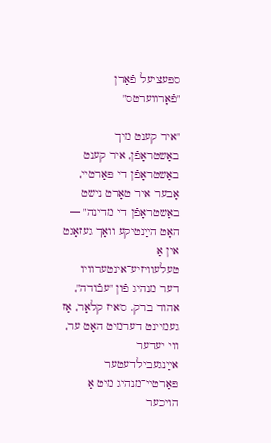ספּעציעל פֿאַרן "פֿאָרװערטס"

"איר קענט מיך באַשטראָפֿן, איר קענט באַשטראָפֿן די פּאַרטיי, אָבער איר טאָרט נישט באַשטראָפֿן די מדינה" — האָט הײַנטיקע וואָך געזאָגט אין אַ טעלעוויזיע־אינטערוויו דער מנהיג פֿון "עבֿודה", אהוד ברק. ס'איז קלאָר, אַז געמיינט דערמיט האָט ער, ווי יעדער אײַנגעבילדעטער פּאַרטיי־מנהיג מיט אַ הויכער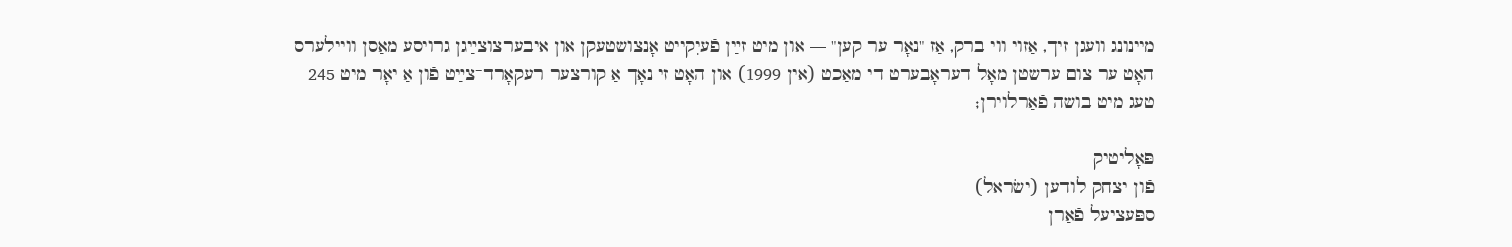מיינונג וועגן זיך, אַזוי ווי ברק, אַז "נאָר ער קען" — און מיט זײַן פֿעיִקייט אָנצושטעקן און איבערצוצײַגן גרויסע מאַסן וויילערס האָט ער צום ערשטן מאָל דעראָבערט די מאַכט (אין 1999) און האָט זי נאָך אַ קורצער רעקאָרד־צײַט פֿון אַ יאָר מיט 245 טעג מיט בושה פֿאַרלוירן;

פּאָליטיק
פֿון יצחק לודען (ישׂראל)
ספּעציעל פֿאַרן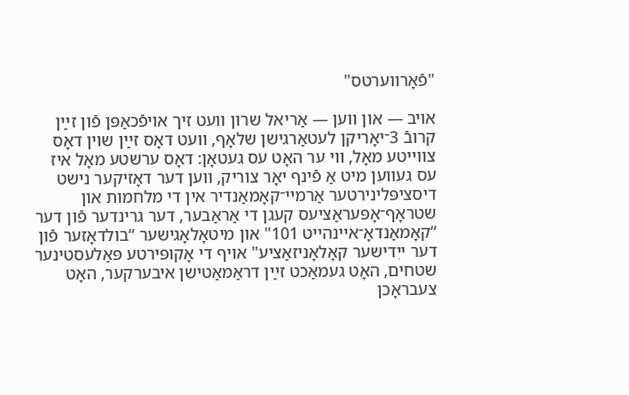"פֿאָרװערטס"

אויב — און ווען — אַריאל שרון וועט זיך אויפֿכאַפּן פֿון זײַן קרובֿ 3־יאָריקן לעטאַרגישן שלאָף, וועט דאָס זײַן שוין דאָס צווייטע מאָל, ווי ער האָט עס געטאָן: דאָס ערשטע מאָל איז עס געווען מיט אַ פֿינף יאָר צוריק, ווען דער דאָזיקער נישט דיסציפּלינירטער אַרמיי־קאָמאַנדיר אין די מלחמות און שטראָף־אָפּעראַציעס קעגן די אַראַבער, דער גרינדער פֿון דער “קאָמאַנדאָ־איינהייט 101" און מיטאָלאָגישער “בולדאָזער פֿון דער ייִדישער קאָלאָניזאַציע" אויף די אָקופּירטע פּאַלעסטינער שטחים, האָט געמאַכט זײַן דראַמאַטישן איבערקער, האָט צעבראָכן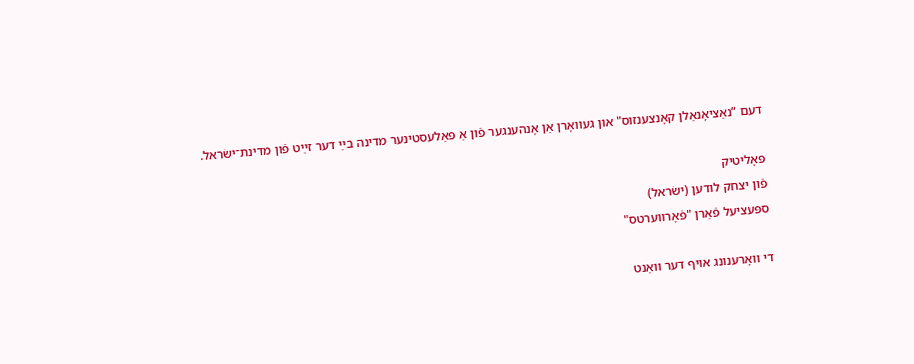דעם “נאַציאָנאַלן קאָנצענזוס" און געוואָרן אַן אָנהענגער פֿון אַ פּאַלעסטינער מדינה בײַ דער זײַט פֿון מדינת־ישׂראל.

פּאָליטיק
פֿון יצחק לודען (ישׂראל)
ספּעציעל פֿאַרן "פֿאָרװערטס"

די וואָרענונג אויף דער וואַנט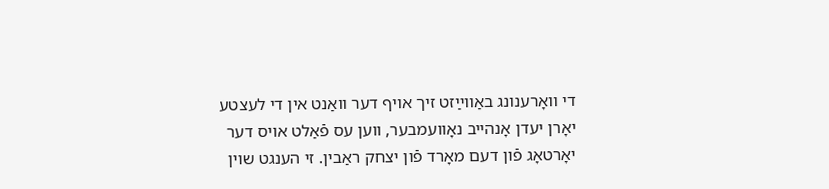די וואָרענונג באַווײַזט זיך אויף דער וואַנט אין די לעצטע יאָרן יעדן אָנהייב נאָוועמבער, ווען עס פֿאַלט אויס דער יאָרטאָג פֿון דעם מאָרד פֿון יצחק ראַבין. זי הענגט שוין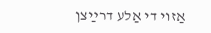אַזוי די אַלע דרײַצן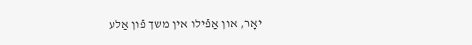יאָר, און אַפֿילו אין משך פֿון אַלע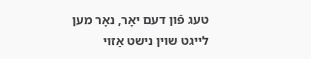טעג פֿון דעם יאָר, נאָר מען לייגט שוין נישט אַזוי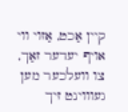קיין אַכט, אַזוי ווי אויף יעדער זאַך, צו וועלכער מען געוווינט זיך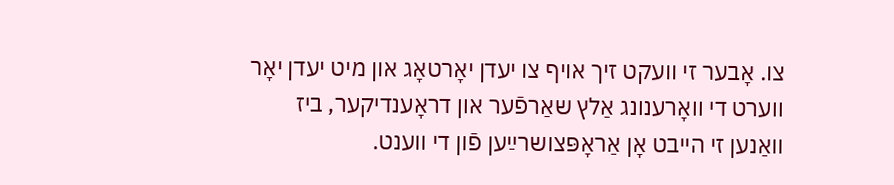צו. אָבער זי וועקט זיך אויף צו יעדן יאָרטאָג און מיט יעדן יאָר ווערט די וואָרענונג אַלץ שאַרפֿער און דראָענדיקער, ביז וואַנען זי הייבט אָן אַראָפּצושרײַען פֿון די ווענט.